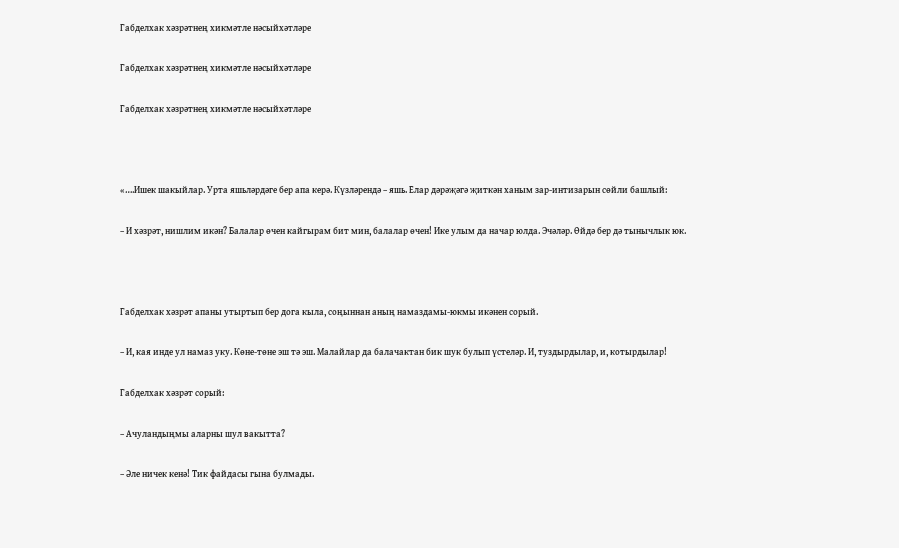Габделхак хәзрәтнең хикмәтле нәсыйхәтләре

Габделхак хәзрәтнең хикмәтле нәсыйхәтләре

Габделхак хәзрәтнең хикмәтле нәсыйхәтләре



«….Ишек шакыйлар. Урта яшьләрдәге бер апа керә. Күзләрендә – яшь. Елар дәрәҗәгә җиткән ханым зар-интизарын сөйли башлый:

– И хәзрәт, нишлим икән? Балалар өчен кайгырам бит мин, балалар өчен! Ике улым да начар юлда. Эчәләр. Өйдә бер дә тынычлык юк.



Габделхак хәзрәт апаны утыртып бер дога кыла, соңыннан аның намаздамы-юкмы икәнен сорый.

– И, кая инде ул намаз уку. Көне-төне эш тә эш. Малайлар да балачактан бик шук булып үстеләр. И, туздырдылар, и, котырдылар!

Габделхак хәзрәт сорый:

– Ачуландыңмы аларны шул вакытта?

– Әле ничек кенә! Тик файдасы гына булмады.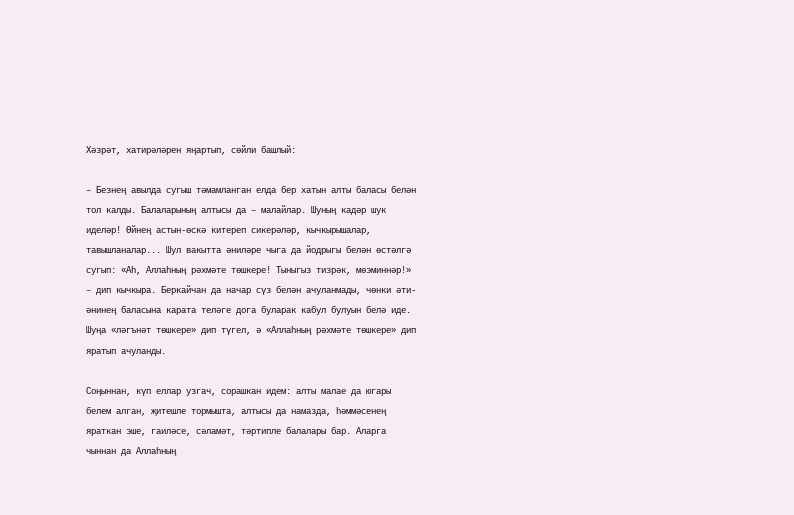Хәзрәт, хатирәләрен яңартып, сөйли башлый:

– Безнең авылда сугыш тәмамланган елда бер хатын алты баласы белән тол калды. Балаларының алтысы да – малайлар. Шуның кадәр шук иделәр! Өйнең астын-өскә китереп сикерәләр, кычкырышалар, тавышланалар... Шул вакытта әниләре чыга да йодрыгы белән өстәлгә сугып: «Аһ, Аллаһның рәхмәте төшкере! Тыныгыз тизрәк, мөэминнәр!» – дип кычкыра. Беркайчан да начар сүз белән ачуланмады, чөнки әти-әнинең баласына карата теләге дога буларак кабул булуын белә иде. Шуңа «ләгънәт төшкере» дип түгел, ә «Аллаһның рәхмәте төшкере» дип яратып ачуланды.

Соңыннан, күп еллар узгач, сорашкан идем: алты малае да югары белем алган, җитешле тормышта, алтысы да намазда, һәммәсенең яраткан эше, гаиләсе, сәламәт, тәртипле балалары бар. Аларга чыннан да Аллаһның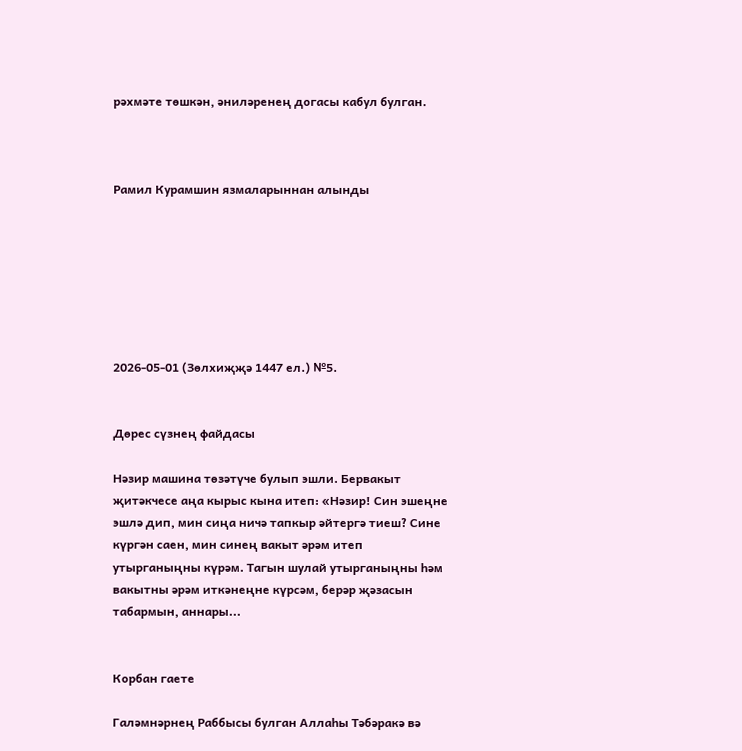рәхмәте төшкән, әниләренең догасы кабул булган.



Рамил Курамшин язмаларыннан алынды







2026-05-01 (Зөлхиҗҗә 1447 ел.) №5.


Дөрес сүзнең файдасы

Нәзир машина төзәтүче булып эшли. Бервакыт җитәкчесе аңа кырыс кына итеп: «Нәзир! Син эшеңне эшлә дип, мин сиңа ничә тапкыр әйтергә тиеш? Сине күргән саен, мин синең вакыт әрәм итеп утырганыңны күрәм. Тагын шулай утырганыңны һәм вакытны әрәм иткәнеңне күрсәм, берәр җәзасын табармын, аннары...


Корбан гаете

Галәмнәрнең Раббысы булган Аллаһы Тәбәракә вә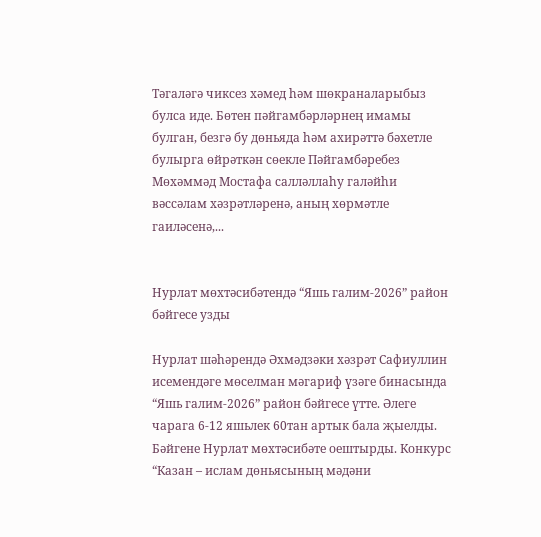Тәгаләгә чиксез хәмед һәм шөкраналарыбыз булса иде. Бөтен пәйгамбәрләрнең имамы булган, безгә бу дөньяда һәм ахирәттә бәхетле булырга өйрәткән сөекле Пәйгамбәребез Мөхәммәд Мостафа салләллаһу галәйһи вәссәлам хәзрәтләренә, аның хөрмәтле гаиләсенә,...


Нурлат мөхтәсибәтендә “Яшь галим-2026” район бәйгесе узды

Нурлат шәһәрендә Әхмәдзәки хәзрәт Сафиуллин исемендәге мөселман мәгариф үзәге бинасында “Яшь галим-2026” район бәйгесе үтте. Әлеге чарага 6-12 яшьлек 60тан артык бала җыелды. Бәйгене Нурлат мөхтәсибәте оештырды. Конкурс “Казан – ислам дөньясының мәдәни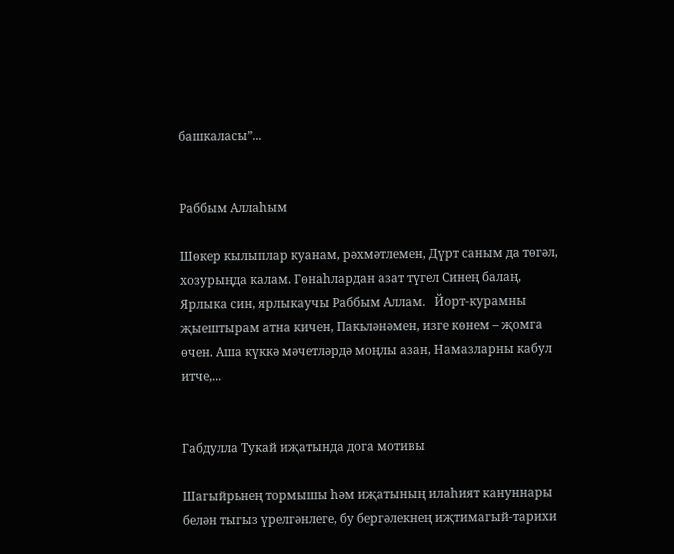башкаласы”...


Раббым Аллаһым

Шөкер кылыплар куанам, рәхмәтлемен, Дүрт саным да төгәл, хозурыңда калам. Гөнаһлардан азат түгел Синең балаң, Ярлыка син, ярлыкаучы Раббым Аллам.   Йорт-курамны җыештырам атна кичен, Пакьләнәмен, изге көнем – җомга өчен. Аша күккә мәчетләрдә моңлы азан, Намазларны кабул итче,...


Габдулла Тукай иҗатында дога мотивы

Шагыйрьнең тормышы һәм иҗатының илаһият кануннары белән тыгыз үрелгәнлеге, бу бергәлекнең иҗтимагый-тарихи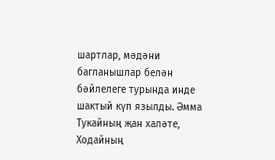шартлар, мәдәни багланышлар белән бәйлелеге турында инде шактый күп язылды. Әмма Тукайның җан халәте, Ходайның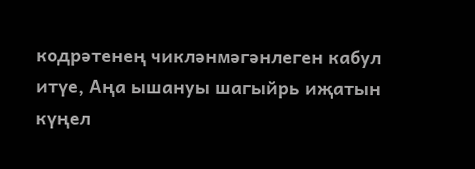кодрәтенең чикләнмәгәнлеген кабул итүе, Аңа ышануы шагыйрь иҗатын күңел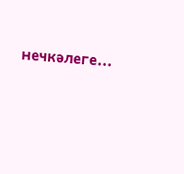нечкәлеге...